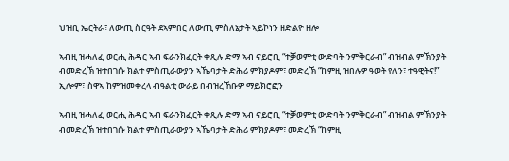ህዝቢ ኤርትራ፣ ለውጢ ስርዓት ደኣምበር ለውጢ ምስለኔታት ኣይኮነን ዘድልዮ ዘሎ

ኣብዚ ዝሓለፈ ወርሒ ሕዳር ኣብ ፍራንክፈርት ቀጺሉ ድማ ኣብ ናይሮቢ “ተቓወምቲ ውድባት ንምቅርራብ” ብዝብል ምኽንያት ብመድረኽ ዝተበገሱ ክልተ ምስጢራውያን ኣኼባታት ድሕሪ ምክያዶም፣ መድረኽ “ከምዚ ዝበሉዎ ዓወት የለን፣ ተዓዊትና!” ኢሎም፣ ስዋኣ ከምዝመቀረላ ብዓልቲ ውራይ በብዝረኸቡዎ ማይክሮፎን

ኣብዚ ዝሓለፈ ወርሒ ሕዳር ኣብ ፍራንክፈርት ቀጺሉ ድማ ኣብ ናይሮቢ “ተቓወምቲ ውድባት ንምቅርራብ” ብዝብል ምኽንያት ብመድረኽ ዝተበገሱ ክልተ ምስጢራውያን ኣኼባታት ድሕሪ ምክያዶም፣ መድረኽ “ከምዚ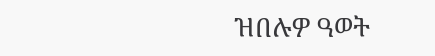ዝበሉዎ ዓወት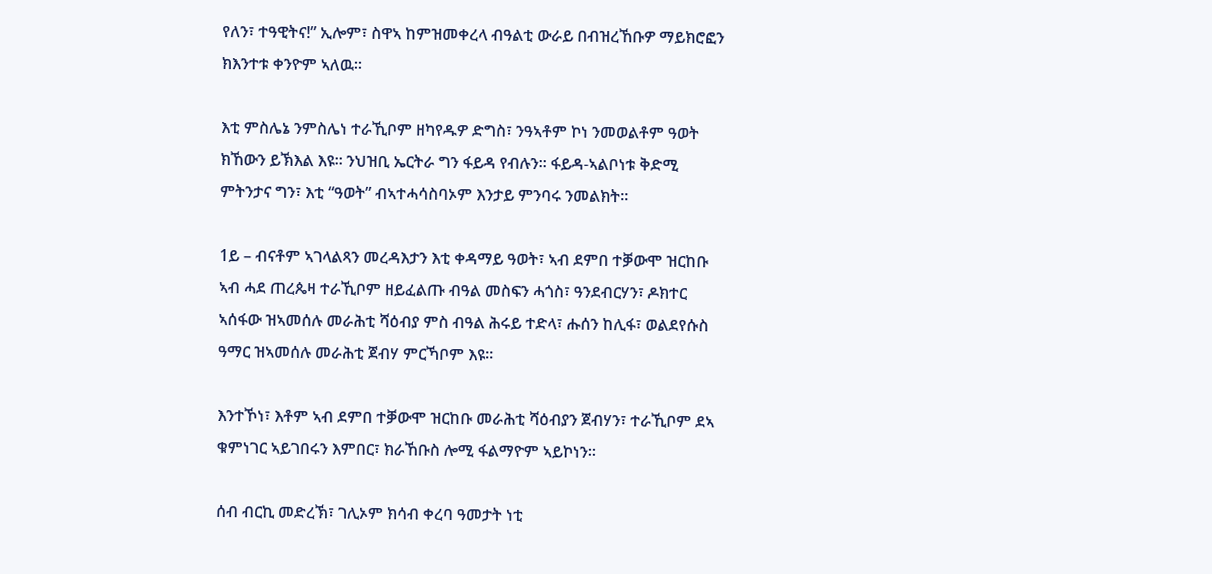የለን፣ ተዓዊትና!” ኢሎም፣ ስዋኣ ከምዝመቀረላ ብዓልቲ ውራይ በብዝረኸቡዎ ማይክሮፎን ክእንተቱ ቀንዮም ኣለዉ።

እቲ ምስሌኔ ንምስሌነ ተራኺቦም ዘካየዱዎ ድግስ፣ ንዓኣቶም ኮነ ንመወልቶም ዓወት ክኸውን ይኽእል እዩ። ንህዝቢ ኤርትራ ግን ፋይዳ የብሉን። ፋይዳ-ኣልቦነቱ ቅድሚ ምትንታና ግን፣ እቲ “ዓወት” ብኣተሓሳስባኦም እንታይ ምንባሩ ንመልክት።

1ይ – ብናቶም ኣገላልጻን መረዳእታን እቲ ቀዳማይ ዓወት፣ ኣብ ደምበ ተቓውሞ ዝርከቡ ኣብ ሓደ ጠረጴዛ ተራኺቦም ዘይፈልጡ ብዓል መስፍን ሓጎስ፣ ዓንደብርሃን፣ ዶክተር ኣሰፋው ዝኣመሰሉ መራሕቲ ሻዕብያ ምስ ብዓል ሕሩይ ተድላ፣ ሑሰን ከሊፋ፣ ወልደየሱስ ዓማር ዝኣመሰሉ መራሕቲ ጀብሃ ምርኻቦም እዩ።

እንተኾነ፣ እቶም ኣብ ደምበ ተቓውሞ ዝርከቡ መራሕቲ ሻዕብያን ጀብሃን፣ ተራኺቦም ደኣ ቁምነገር ኣይገበሩን እምበር፣ ክራኸቡስ ሎሚ ፋልማዮም ኣይኮነን።

ሰብ ብርኪ መድረኽ፣ ገሊኦም ክሳብ ቀረባ ዓመታት ነቲ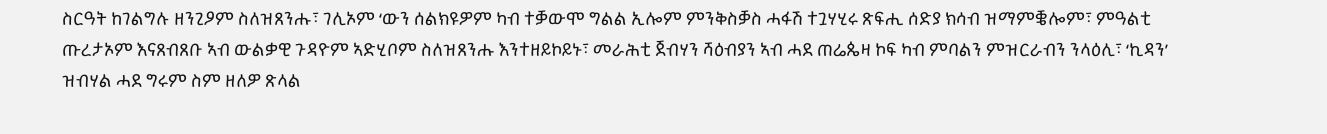ስርዓት ከገልግሉ ዘንጊዖም ስለዝጸንሑ፣ ገሊኦም ‘ውን ሰልክዩዎም ካብ ተቓውሞ ግልል ኢሎም ምንቅስቓስ ሓፋሽ ተጓሃሂሩ ጽፍሒ ሰድያ ክሳብ ዝማምቜሎም፣ ምዓልቲ ጡረታኦም እናጸብጸቡ ኣብ ውልቃዊ ጉዳዮም ኣድሂቦም ስለዝጸንሑ እንተዘይኮይኑ፣ መራሕቲ ጀብሃን ሻዕብያን ኣብ ሓደ ጠሬጴዛ ኮፍ ካብ ምባልን ምዝርራብን ንላዕሊ፣ ‘ኪዳን’ ዝብሃል ሓደ ግሩም ስም ዘለዎ ጽላል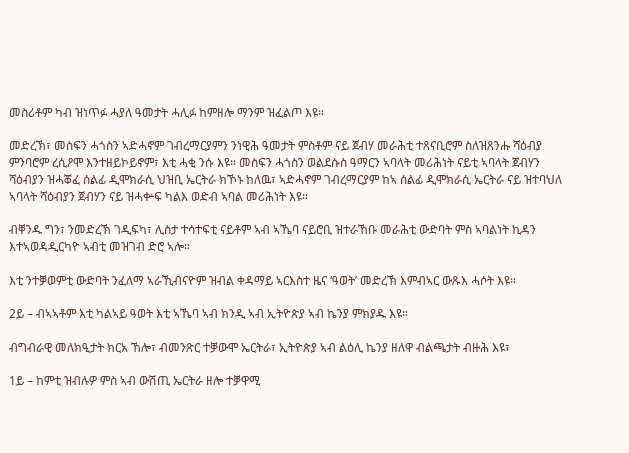መስሪቶም ካብ ዝነጥፉ ሓያለ ዓመታት ሓሊፉ ከምዘሎ ማንም ዝፈልጦ እዩ።

መድረኽ፣ መስፍን ሓጎስን ኣድሓኖም ገብረማርያምን ንነዊሕ ዓመታት ምስቶም ናይ ጀብሃ መራሕቲ ተጸናቢሮም ስለዝጸንሑ ሻዕብያ ምንባሮም ረሲዖሞ እንተዘይኮይኖም፣ እቲ ሓቂ ንሱ እዩ። መስፍን ሓጎስን ወልደሱስ ዓማርን ኣባላት መሪሕነት ናይቲ ኣባላት ጀብሃን ሻዕብያን ዝሓቖፈ ሰልፊ ዲሞክራሲ ህዝቢ ኤርትራ ክኾኑ ከለዉ፣ ኣድሓኖም ገብረማርያም ከኣ ሰልፊ ዲሞክራሲ ኤርትራ ናይ ዝተባህለ ኣባላት ሻዕብያን ጀብሃን ናይ ዝሓቍፍ ካልእ ወድብ ኣባል መሪሕነት እዩ።

ብቐንዱ ግን፣ ንመድረኽ ገዲፍካ፣ ሊስታ ተሳተፍቲ ናይቶም ኣብ ኣኼባ ናይሮቢ ዝተራኸቡ መራሕቲ ውድባት ምስ ኣባልነት ኪዳን እተኣወዳዲርካዮ ኣብቲ መዝገብ ድሮ ኣሎ።

እቲ ንተቓወምቲ ውድባት ንፈለማ ኣራኺብናዮም ዝብል ቀዳማይ ኣርእስተ ዜና ‘ዓወት’ መድረኽ እምብኣር ውጹእ ሓሶት እዩ።

2ይ – ብኣኣቶም እቲ ካልኣይ ዓወት እቲ ኣኼባ ኣብ ክንዲ ኣብ ኢትዮጵያ ኣብ ኬንያ ምክያዱ እዩ።

ብግብራዊ መለክዒታት ክርአ ኸሎ፣ ብመንጽር ተቓውሞ ኤርትራ፣ ኢትዮጵያ ኣብ ልዕሊ ኬንያ ዘለዋ ብልጫታት ብዙሕ እዩ፣

1ይ – ከምቲ ዝብሉዎ ምስ ኣብ ውሽጢ ኤርትራ ዘሎ ተቓዋሚ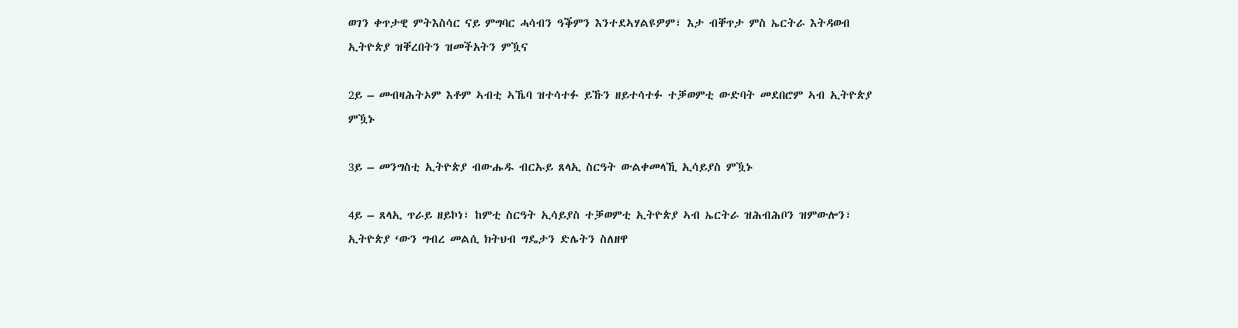ወገን ቀጥታዊ ምትእስሳር ናይ ምግባር ሓሳብን ዓቕምን እንተደኣሃልዩዎም፣ እታ ብቐጥታ ምስ ኤርትራ እትዳወብ ኢትዮጵያ ዝቐረበትን ዝመችአትን ምዃና

2ይ – መብዛሕትኦም እቶም ኣብቲ ኣኼባ ዝተሳተፉ ይኹን ዘይተሳተፉ ተቓወምቲ ውድባት መደበሮም ኣብ ኢትዮጵያ ምዃኑ

3ይ – መንግስቲ ኢትዮጵያ ብውሑዱ ብርኡይ ጸላኢ ስርዓት ውልቀመላኺ ኢሳይያስ ምዃኑ

4ይ – ጸላኢ ጥራይ ዘይኮነ፣ ከምቲ ስርዓት ኢሳይያስ ተቓወምቲ ኢትዮጵያ ኣብ ኤርትራ ዝሕብሕቦን ዝምውሎን፣ ኢትዮጵያ ‘ውን ግብረ መልሲ ክትህብ ግዴታን ድሌትን ስለዘዋ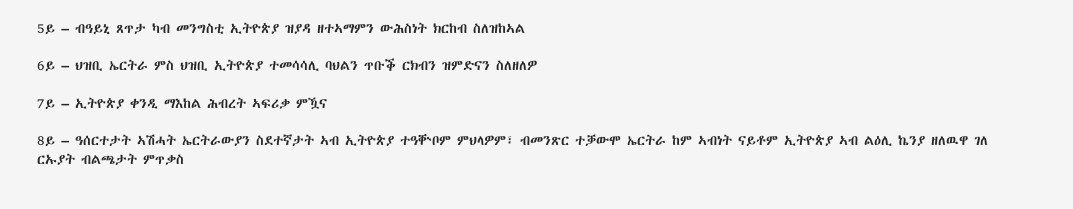5ይ – ብዓይኒ ጸጥታ ካብ መንግስቲ ኢትዮጵያ ዝያዳ ዘተኣማምን ውሕስነት ክርከብ ስለዝከኣል

6ይ – ህዝቢ ኤርትራ ምስ ህዝቢ ኢትዮጵያ ተመሳሳሊ ባህልን ጥቡቕ ርክብን ዝምድናን ስለዘለዎ

7ይ – ኢትዮጵያ ቀንዲ ማእከል ሕብረት ኣፍሪቃ ምዃና

8ይ – ዓሰርተታት ኣሽሓት ኤርትራውያን ስደተኛታት ኣብ ኢትዮጵያ ተዓቝቦም ምህላዎም፣ ብመንጽር ተቓውሞ ኤርትራ ከም ኣብነት ናይቶም ኢትዮጵያ ኣብ ልዕሊ ኬንያ ዘለዉዋ ገለ ርኡያት ብልጫታት ምጥቃስ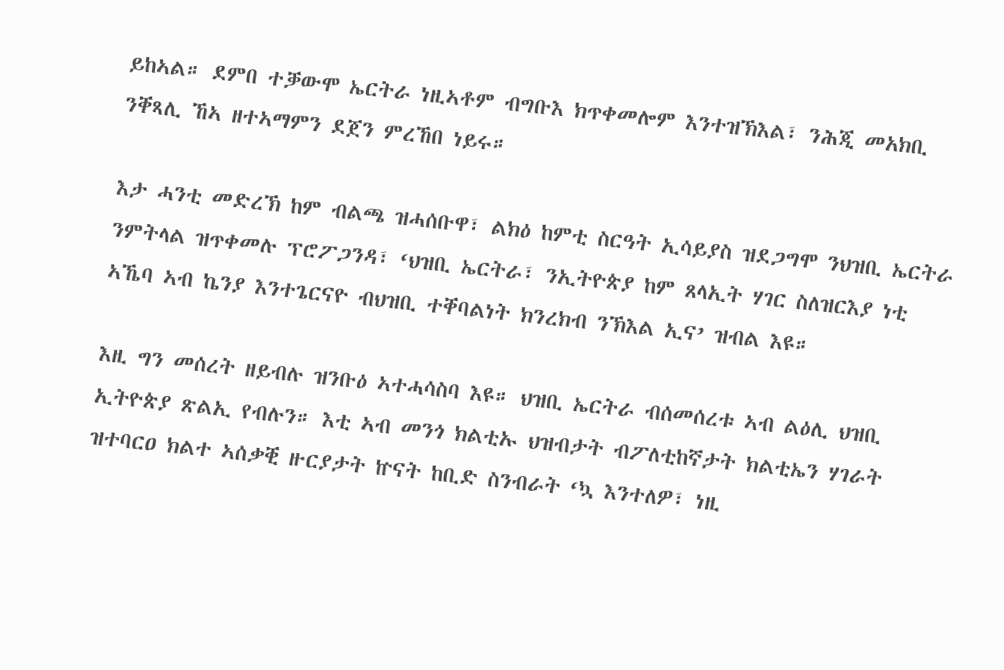ይከኣል። ደምበ ተቓውሞ ኤርትራ ነዚኣቶም ብግቡእ ክጥቀመሎም እንተዝኽእል፣ ንሕጂ መአክቢ ንቐጻሊ ኸኣ ዘተኣማምን ደጀን ምረኸበ ነይሩ።

እታ ሓንቲ መድረኽ ከም ብልጫ ዝሓሰቡዋ፣ ልክዕ ከምቲ ስርዓት ኢሳይያስ ዝደጋግሞ ንህዝቢ ኤርትራ ንምትላል ዝጥቀመሉ ፕሮፖጋንዳ፣ ‘ህዝቢ ኤርትራ፣ ንኢትዮጵያ ከም ጸላኢት ሃገር ስለዝርእያ ነቲ ኣኼባ ኣብ ኬንያ እንተጌርናዮ ብህዝቢ ተቐባልነት ክንረክብ ንኽእል ኢና’ ዝብል እዩ።

እዚ ግን መሰረት ዘይብሉ ዝንቡዕ ኣተሓሳስባ እዩ። ህዝቢ ኤርትራ ብሰመሰረቱ ኣብ ልዕሊ ህዝቢ ኢትዮጵያ ጽልኢ የብሉን። እቲ ኣብ መንጎ ክልቲኡ ህዝብታት ብፖለቲከኛታት ክልቲኤን ሃገራት ዝተባርዐ ክልተ ኣሰቃቒ ዙርያታት ኵናት ከቢድ ስንብራት ‘ኳ እንተለዎ፣ ነዚ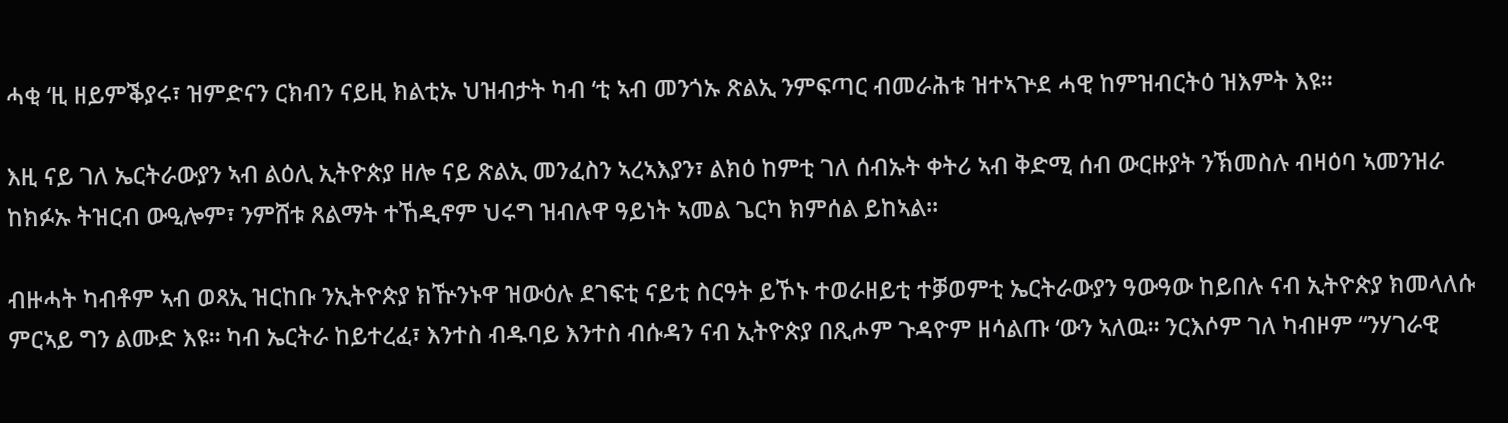ሓቂ ‘ዚ ዘይምቕያሩ፣ ዝምድናን ርክብን ናይዚ ክልቲኡ ህዝብታት ካብ ‘ቲ ኣብ መንጎኡ ጽልኢ ንምፍጣር ብመራሕቱ ዝተኣጕደ ሓዊ ከምዝብርትዕ ዝእምት እዩ።

እዚ ናይ ገለ ኤርትራውያን ኣብ ልዕሊ ኢትዮጵያ ዘሎ ናይ ጽልኢ መንፈስን ኣረኣእያን፣ ልክዕ ከምቲ ገለ ሰብኡት ቀትሪ ኣብ ቅድሚ ሰብ ውርዙያት ንኽመስሉ ብዛዕባ ኣመንዝራ ከክፉኡ ትዝርብ ውዒሎም፣ ንምሸቱ ጸልማት ተኸዲኖም ህሩግ ዝብሉዋ ዓይነት ኣመል ጌርካ ክምሰል ይከኣል።

ብዙሓት ካብቶም ኣብ ወጻኢ ዝርከቡ ንኢትዮጵያ ክዅንኑዋ ዝውዕሉ ደገፍቲ ናይቲ ስርዓት ይኾኑ ተወራዘይቲ ተቓወምቲ ኤርትራውያን ዓውዓው ከይበሉ ናብ ኢትዮጵያ ክመላለሱ ምርኣይ ግን ልሙድ እዩ። ካብ ኤርትራ ከይተረፈ፣ እንተስ ብዱባይ እንተስ ብሱዳን ናብ ኢትዮጵያ በጺሖም ጉዳዮም ዘሳልጡ ‘ውን ኣለዉ። ንርእሶም ገለ ካብዞም “ንሃገራዊ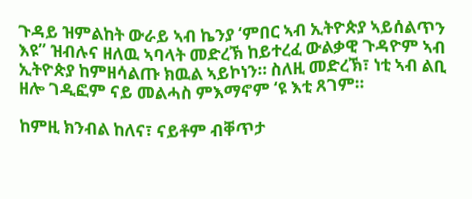ጉዳይ ዝምልከት ውራይ ኣብ ኬንያ ‘ምበር ኣብ ኢትዮጵያ ኣይሰልጥን እዩ” ዝብሉና ዘለዉ ኣባላት መድረኽ ከይተረፈ ውልቃዊ ጉዳዮም ኣብ ኢትዮጵያ ከምዘሳልጡ ክዉል ኣይኮነን። ስለዚ መድረኽ፣ ነቲ ኣብ ልቢ ዘሎ ገዲፎም ናይ መልሓስ ምእማኖም ‘ዩ እቲ ጸገም።

ከምዚ ክንብል ከለና፣ ናይቶም ብቐጥታ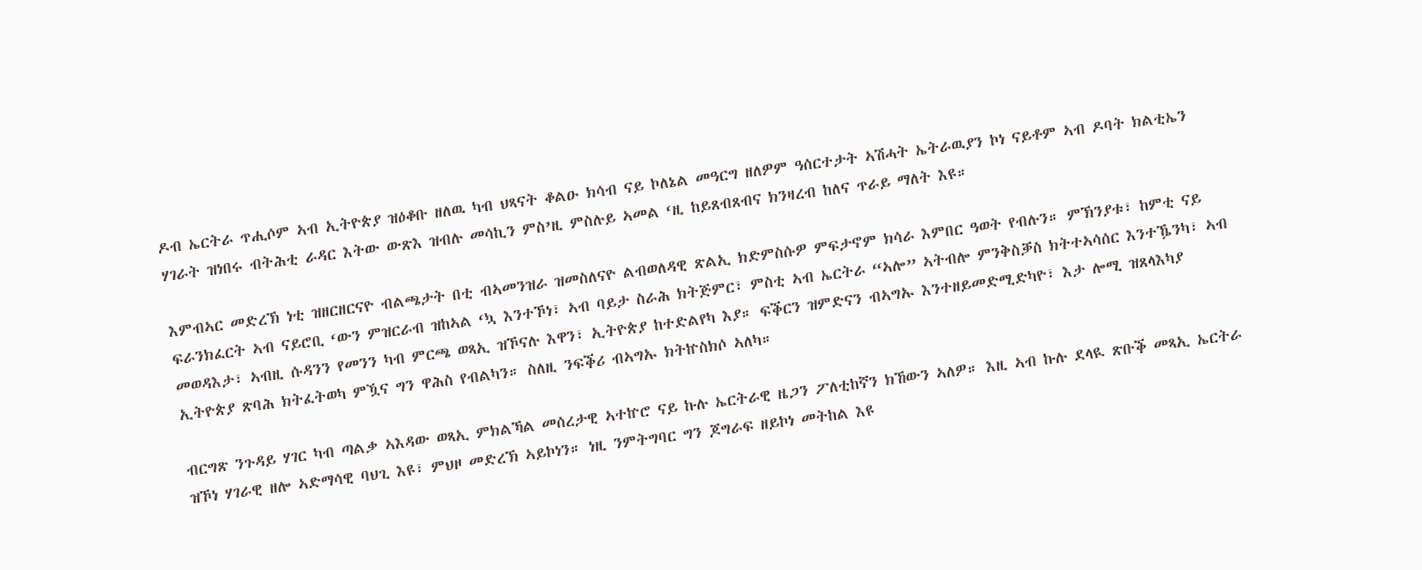ዶብ ኤርትራ ጥሒሶም ኣብ ኢትዮጵያ ዝዕቆቡ ዘለዉ ካብ ህጻናት ቆልዑ ክሳብ ናይ ኮለኔል መዓርግ ዘለዎም ዓሰርተታት ኣሽሓት ኤትራዉያን ኮነ ናይቶም ኣብ ዶባት ክልቲኤን ሃገራት ዝነበሩ ብትሕቲ ራዳር እትው ውጽእ ዝብሉ መሳኪን ምስ’ዚ ምስሉይ ኣመል ‘ዚ ከይጸብጸብና ክንዛረብ ከለና ጥራይ ማለት እዩ።

እምብኣር መድረኽ ነቲ ዝዘርዘርናዮ ብልጫታት በቲ ብኣመንዝራ ዝመስለናዮ ልብወለዳዊ ጽልኢ ክድምስሱዎ ምፍታኖም ክሳራ እምበር ዓወት የብሉን። ምኽንያቱ፣ ከምቲ ናይ ፍራንክፈርት ኣብ ናይሮቢ ‘ውን ምዝርራብ ዝከኣል ‘ኳ እንተኾነ፣ ኣብ ባይታ ስራሕ ክትጅምር፣ ምስቲ ኣብ ኤርትራ “ኣሎ” ኣትብሎ ምንቅስቓስ ክትተኣሳሰር እንተዄንካ፣ ኣብ መወዳእታ፣ ኣብዚ ሱዳንን የመንን ካብ ምርጫ ወጻኢ ዝኾናሉ እዋን፣ ኢትዮጵያ ከተድልየካ እያ። ፍቕርን ዝምድናን ብኣግኡ እንተዘይመድሚድካዮ፣ እታ ሎሚ ዝጸላእካያ ኢትዮጵያ ጽባሕ ክትፈትወካ ምዃና ግን ዋሕስ የብልካን። ስለዚ ንፍቕሪ ብኣግኡ ክትኵስክሶ ኣለካ።

ብርግጽ ንጉዳይ ሃገር ካብ ጣልቃ ኣእዳው ወጻኢ ምክልኻል መሰረታዊ ኣተኵሮ ናይ ኩሉ ኤርትራዊ ዜጋን ፖለቲከኛን ክኸውን ኣለዎ። እዚ ኣብ ኩሉ ደላዪ ጽቡቕ መጻኢ ኤርትራ ዝኾነ ሃገራዊ ዘሎ ኣድማሳዊ ባህጊ እዩ፣ ምህዞ መድረኽ ኣይኮነን። ነዚ ንምትግባር ግን ጆግራፍ ዘይኮነ መትከል እዩ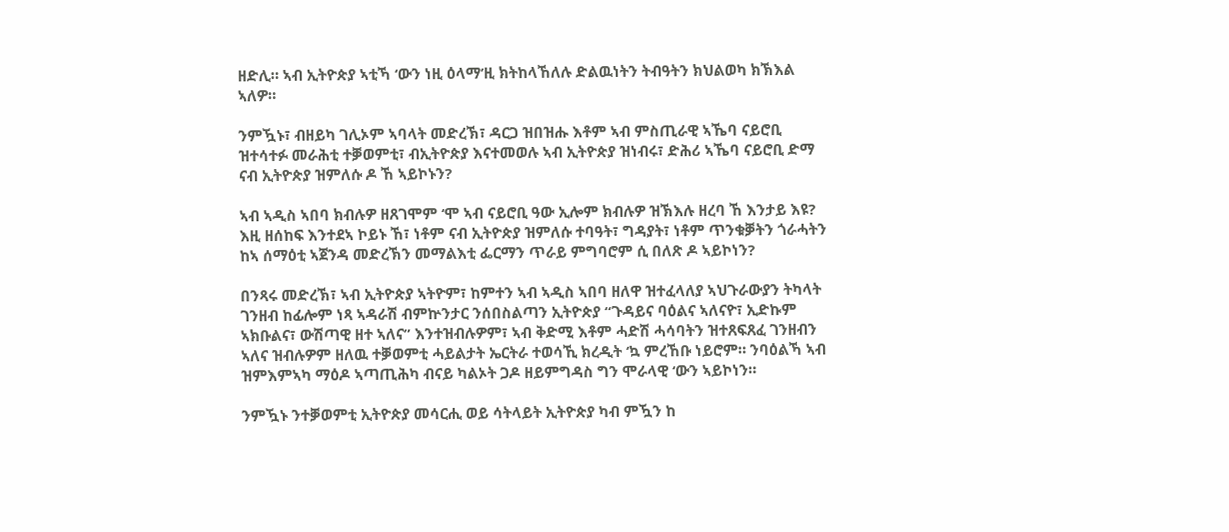ዘድሊ። ኣብ ኢትዮጵያ ኣቲኻ ‘ውን ነዚ ዕላማ’ዚ ክትከላኸለሉ ድልዉነትን ትብዓትን ክህልወካ ክኽእል ኣለዎ።

ንምዃኑ፣ ብዘይካ ገሊኦም ኣባላት መድረኽ፣ ዳርጋ ዝበዝሑ እቶም ኣብ ምስጢራዊ ኣኼባ ናይሮቢ ዝተሳተፉ መራሕቲ ተቓወምቲ፣ ብኢትዮጵያ እናተመወሉ ኣብ ኢትዮጵያ ዝነብሩ፣ ድሕሪ ኣኼባ ናይሮቢ ድማ ናብ ኢትዮጵያ ዝምለሱ ዶ ኸ ኣይኮኑን?

ኣብ ኣዲስ ኣበባ ክብሉዎ ዘጸገሞም ‘ሞ ኣብ ናይሮቢ ዓው ኢሎም ክብሉዎ ዝኽእሉ ዘረባ ኸ እንታይ እዩ? እዚ ዘሰከፍ እንተደኣ ኮይኑ ኸ፣ ነቶም ናብ ኢትዮጵያ ዝምለሱ ተባዓት፣ ግዳያት፣ ነቶም ጥንቁቓትን ጎራሓትን ከኣ ሰማዕቲ ኣጀንዳ መድረኽን መማልእቲ ፌርማን ጥራይ ምግባሮም ሲ በለጽ ዶ ኣይኮነን?

በንጻሩ መድረኽ፣ ኣብ ኢትዮጵያ ኣትዮም፣ ከምተን ኣብ ኣዲስ ኣበባ ዘለዋ ዝተፈላለያ ኣህጉራውያን ትካላት ገንዘብ ከፊሎም ነጻ ኣዳራሽ ብምኵንታር ንሰበስልጣን ኢትዮጵያ “ጉዳይና ባዕልና ኣለናዮ፣ ኢድኩም ኣክቡልና፣ ውሽጣዊ ዘተ ኣለና” እንተዝብሉዎም፣ ኣብ ቅድሚ እቶም ሓድሽ ሓሳባትን ዝተጸፍጸፈ ገንዘብን ኣለና ዝብሉዎም ዘለዉ ተቓወምቲ ሓይልታት ኤርትራ ተወሳኺ ክረዲት ‘ኳ ምረኸቡ ነይሮም። ንባዕልኻ ኣብ ዝምእምኣካ ማዕዶ ኣጣጢሕካ ብናይ ካልኦት ጋዶ ዘይምግዳስ ግን ሞራላዊ ‘ውን ኣይኮነን።

ንምዃኑ ንተቓወምቲ ኢትዮጵያ መሳርሒ ወይ ሳትላይት ኢትዮጵያ ካብ ምዃን ከ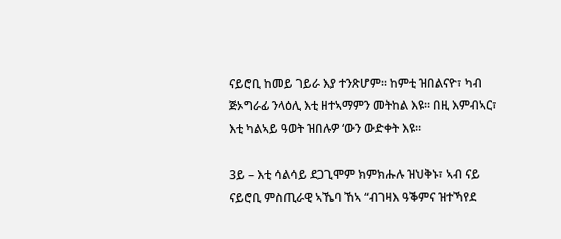ናይሮቢ ከመይ ገይራ እያ ተንጽሆም። ከምቲ ዝበልናዮ፣ ካብ ጅኦግራፊ ንላዕሊ እቲ ዘተኣማምን መትከል እዩ። በዚ እምብኣር፣ እቲ ካልኣይ ዓወት ዝበሉዎ ‘ውን ውድቀት እዩ።

3ይ – እቲ ሳልሳይ ደጋጊሞም ክምክሑሉ ዝህቅኑ፣ ኣብ ናይ ናይሮቢ ምስጢራዊ ኣኼባ ኸኣ “ብገዛእ ዓቕምና ዝተኻየደ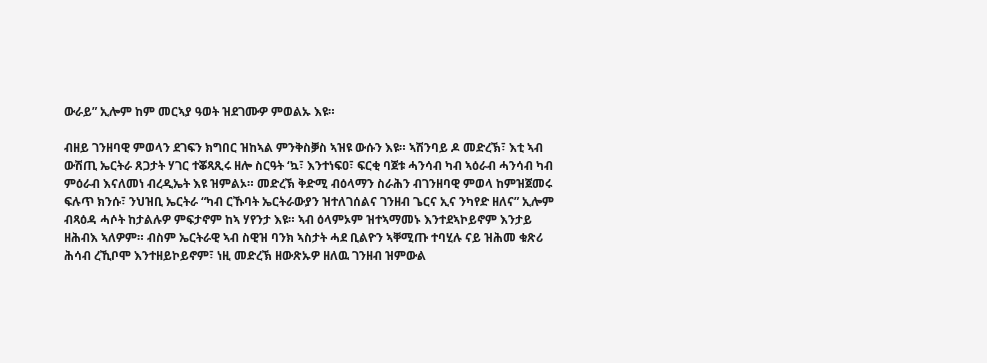ውራይ” ኢሎም ከም መርኣያ ዓወት ዝደገሙዎ ምወልኡ እዩ።

ብዘይ ገንዘባዊ ምወላን ደገፍን ክግበር ዝከኣል ምንቅስቓስ ኣዝዩ ውሱን እዩ። ኣሽንባይ ዶ መድረኽ፣ እቲ ኣብ ውሽጢ ኤርትራ ጸጋታት ሃገር ተቖጻጺሩ ዘሎ ስርዓት ‘ኳ፣ እንተነፍዐ፣ ፍርቂ ባጀቱ ሓንሳብ ካብ ኣዕራብ ሓንሳብ ካብ ምዕራብ እናለመነ ብረዲኤት እዩ ዝምልኦ። መድረኽ ቅድሚ ብዕላማን ስራሕን ብገንዘባዊ ምወላ ከምዝጀመሩ ፍሉጥ ክንሱ፣ ንህዝቢ ኤርትራ “ካብ ርኹባት ኤርትራውያን ዝተለገሰልና ገንዘብ ጌርና ኢና ንካየድ ዘለና” ኢሎም ብጻዕዳ ሓሶት ከታልሉዎ ምፍታኖም ከኣ ሃየንታ እዩ። ኣብ ዕላምኦም ዝተኣማመኑ እንተደኣኮይኖም እንታይ ዘሕብእ ኣለዎም። ብስም ኤርትራዊ ኣብ ስዊዝ ባንክ ኣስታት ሓደ ቢልዮን ኣቐሚጡ ተባሂሉ ናይ ዝሕመ ቁጽሪ ሕሳብ ረኺቦሞ እንተዘይኮይኖም፣ ነዚ መድረኽ ዘውጽኡዎ ዘለዉ ገንዘብ ዝምውል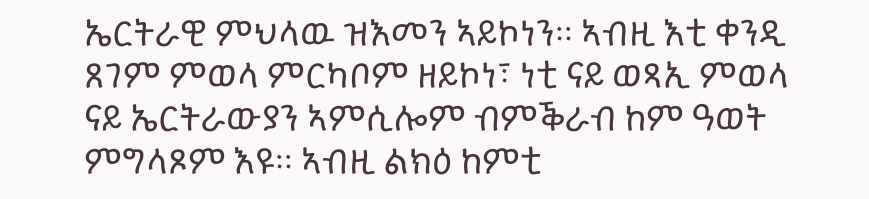ኤርትራዊ ምህላዉ ዝእመን ኣይኮነን። ኣብዚ እቲ ቀንዲ ጸገም ምወላ ምርካቦም ዘይኮነ፣ ነቲ ናይ ወጻኢ ምወላ ናይ ኤርትራውያን ኣምሲሎም ብምቕራብ ከም ዓወት ምግላጾም እዩ። ኣብዚ ልክዕ ከምቲ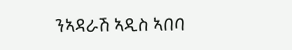ንኣዳራሽ ኣዲስ ኣበባ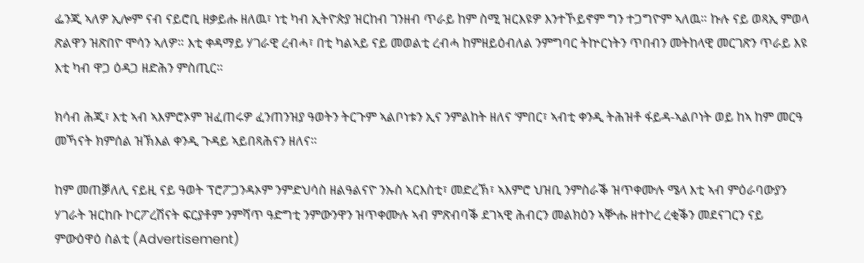ፌንጂ ኣለዎ ኢሎም ናብ ናይሮቢ ዘቃይሑ ዘለዉ፣ ነቲ ካብ ኢትዮጵያ ዝርከብ ገንዘብ ጥራይ ከም ስሚ ዝርእዩዎ እንተኾይኖም ግን ተጋግዮም ኣለዉ። ኩሉ ናይ ወጻኢ ምወላ ጽልዋን ዝጽበዮ ሞሳን ኣለዎ። እቲ ቀዳማይ ሃገራዊ ረብሓ፣ በቲ ካልኣይ ናይ መወልቲ ረብሓ ከምዘይዕብለል ንምግባር ትኵርነትን ጥበብን መትከላዊ መርገጽን ጥራይ እዩ እቲ ካብ ዋጋ ዕዳጋ ዘድሕን ምስጢር።

ክሳብ ሕጂ፣ እቲ ኣብ ኣእምሮኦም ዝፈጠሩዎ ፈንጠንዝያ ዓወትን ትርጉም ኣልቦነቱን ኢና ንምልከት ዘለና ‘ምበር፣ ኣብቲ ቀንዲ ትሕዝቶ ፋይዳ-ኣልቦነት ወይ ከኣ ከም መርዓ መኻናት ክምሰል ዝኽእል ቀንዲ ጉዳይ ኣይበጻሕናን ዘለና።

ከም መጠቓለሊ ናይዚ ናይ ዓወት ፕሮፖጋንዳኦም ንምድህሳስ ዘልዓልናዮ ንኡስ ኣርእስቲ፣ መድረኽ፣ ኣእምሮ ህዝቢ ንምስራቕ ዝጥቀሙሉ ሜላ እቲ ኣብ ምዕራባውያን ሃገራት ዝርከቡ ኮርፖረሽናት ፍርያቶም ንምሻጥ ዓድግቲ ንምውንዋን ዝጥቀሙሉ ኣብ ምጽብባቕ ደገኣዊ ሕብርን መልክዕን ኣቝሑ ዘተኮረ ረቂቕን መደናገርን ናይ ምውዕዋዕ ስልቲ (Advertisement)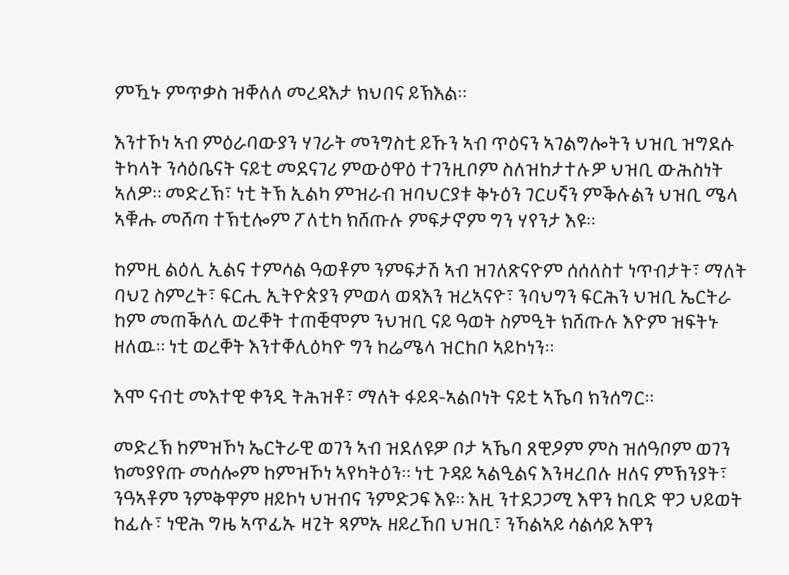ምዃኑ ምጥቃስ ዝቐለለ መረዳእታ ክህበና ይኽእል።

እንተኾነ ኣብ ምዕራባውያን ሃገራት መንግስቲ ይኹን ኣብ ጥዕናን ኣገልግሎትን ህዝቢ ዝግደሱ ትካላት ንሳዕቤናት ናይቲ መደናገሪ ምውዕዋዕ ተገንዚቦም ስለዝከታተሉዎ ህዝቢ ውሕስነት ኣለዎ። መድረኽ፣ ነቲ ትኽ ኢልካ ምዝራብ ዝባህርያቱ ቅኑዕን ገርሀኛን ምቕሉልን ህዝቢ ሜላ ኣቑሑ መሸጣ ተኽቲሎም ፖለቲካ ክሸጡሉ ምፍታኖም ግን ሃየንታ እዩ።

ከምዚ ልዕሊ ኢልና ተምሳል ዓወቶም ንምፍታሽ ኣብ ዝገለጽናዮም ሰሰለስተ ነጥብታት፣ ማለት ባህጊ ስምረት፣ ፍርሒ ኢትዮጵያን ምወላ ወጻእን ዝረኣናዮ፣ ንባህግን ፍርሕን ህዝቢ ኤርትራ ከም መጠቕለሊ ወረቐት ተጠቒሞም ንህዝቢ ናይ ዓወት ስምዒት ክሸጡሉ እዮም ዝፍትኑ ዘለዉ። ነቲ ወረቐት እንተቐሊዕካዮ ግን ከሬሜላ ዝርከቦ ኣይኮነን።

እሞ ናብቲ መእተዊ ቀንዲ ትሕዝቶ፣ ማለት ፋይዳ-ኣልቦነት ናይቲ ኣኼባ ክንሰግር።

መድረኽ ከምዝኾነ ኤርትራዊ ወገን ኣብ ዝደለዩዎ ቦታ ኣኼባ ጸዊዖም ምስ ዝሰዓቦም ወገን ክመያየጡ መሰሎም ከምዝኾነ ኣየካትዕን። ነቲ ጉዳይ ኣልዒልና እንዛረበሉ ዘለና ምኽንያት፣ ንዓኣቶም ንምቅዋም ዘይኮነ ህዝብና ንምድጋፍ እዩ። እዚ ንተደጋጋሚ እዋን ከቢድ ዋጋ ህይወት ከፊሉ፣ ነዊሕ ግዜ ኣጥፊኡ ዛጊት ጻምኡ ዘይረኸበ ህዝቢ፣ ንኻልኣይ ሳልሳይ እዋን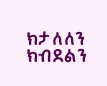ክታለለን ክብደልን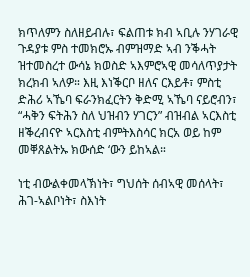ክጥለምን ስለዘይብሉ፣ ፍልጠቱ ክብ ኣቢሉ ንሃገራዊ ጉዳያቱ ምስ ተመክሮኡ ብምዝማድ ኣብ ንቕሓት ዝተመስረተ ውሳኔ ክወስድ ኣእምሮኣዊ መሳለጥያታት ክረክብ ኣለዎ። እዚ እነቕርቦ ዘለና ርእይቶ፣ ምስቲ ድሕሪ ኣኼባ ፍራንክፈርትን ቅድሚ ኣኼባ ናይሮብን፣ “ሓቅን ፍትሕን ስለ ህዝብን ሃገርን” ብዝብል ኣርእስቲ ዘቕረብናዮ ኣርእስቲ ብምትእስሳር ክርአ ወይ ከም መቐጸልትኡ ክውሰድ ‘ውን ይከኣል።

ነቲ ብውልቀመላኽነት፣ ግህሰት ሰብኣዊ መሰላት፣ ሕገ-ኣልቦነት፣ ስእነት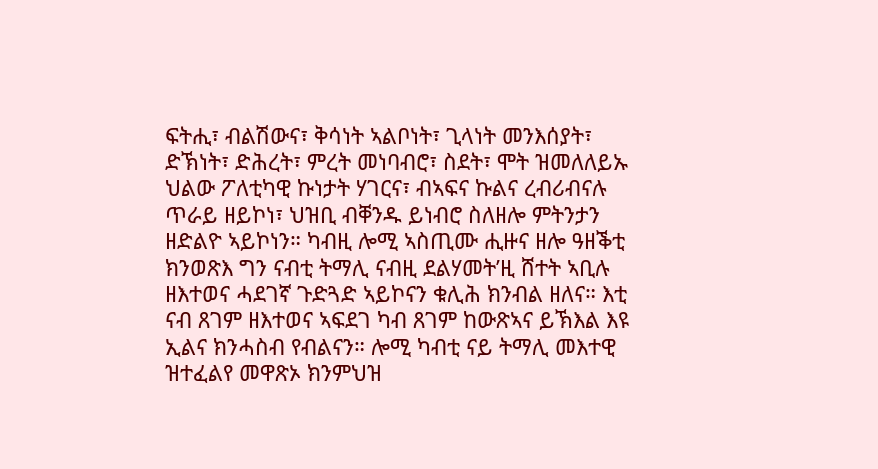ፍትሒ፣ ብልሽውና፣ ቅሳነት ኣልቦነት፣ ጊላነት መንእሰያት፣ ድኽነት፣ ድሕረት፣ ምረት መነባብሮ፣ ስደት፣ ሞት ዝመለለይኡ ህልው ፖለቲካዊ ኩነታት ሃገርና፣ ብኣፍና ኩልና ረብሪብናሉ ጥራይ ዘይኮነ፣ ህዝቢ ብቐንዱ ይነብሮ ስለዘሎ ምትንታን ዘድልዮ ኣይኮነን። ካብዚ ሎሚ ኣስጢሙ ሒዙና ዘሎ ዓዘቕቲ ክንወጽእ ግን ናብቲ ትማሊ ናብዚ ደልሃመት’ዚ ሸተት ኣቢሉ ዘእተወና ሓደገኛ ጉድጓድ ኣይኮናን ቁሊሕ ክንብል ዘለና። እቲ ናብ ጸገም ዘእተወና ኣፍደገ ካብ ጸገም ከውጽኣና ይኽእል እዩ ኢልና ክንሓስብ የብልናን። ሎሚ ካብቲ ናይ ትማሊ መእተዊ ዝተፈልየ መዋጽኦ ክንምህዝ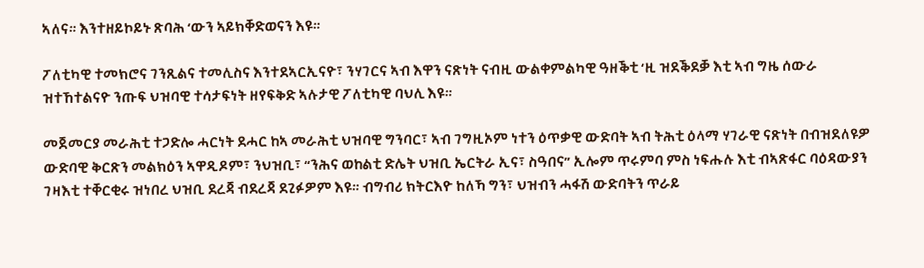ኣለና። እንተዘይኮይኑ ጽባሕ ‘ውን ኣይክቐድወናን እዩ።

ፖለቲካዊ ተመክሮና ገንጺልና ተመሊስና እንተደኣርኢናዮ፣ ንሃገርና ኣብ እዋን ናጽነት ናብዚ ውልቀምልካዊ ዓዘቕቲ ‘ዚ ዝደቕደቓ እቲ ኣብ ግዜ ሰውራ ዝተኸተልናዮ ንጡፍ ህዝባዊ ተሳታፍነት ዘየፍቅድ ኣሉታዊ ፖለቲካዊ ባህሊ እዩ።

መጀመርያ መራሕቲ ተጋድሎ ሓርነት ደሓር ከኣ መራሕቲ ህዝባዊ ግንባር፣ ኣብ ገግዚኦም ነተን ዕጥቃዊ ውድባት ኣብ ትሕቲ ዕላማ ሃገራዊ ናጽነት በብዝደለዩዎ ውድባዊ ቅርጽን መልክዕን ኣዋዲዶም፣ ንህዝቢ፣ “ንሕና ወከልቲ ድሌት ህዝቢ ኤርትራ ኢና፣ ስዓበና” ኢሎም ጥሩምባ ምስ ነፍሑሉ እቲ ብኣጽፋር ባዕዳውያን ገዛእቲ ተቐርቂሩ ዝነበረ ህዝቢ ደረጃ ብደረጃ ደጊፉዎም እዩ። ብግብሪ ክትርእዮ ከለኻ ግን፣ ህዝብን ሓፋሽ ውድባትን ጥራይ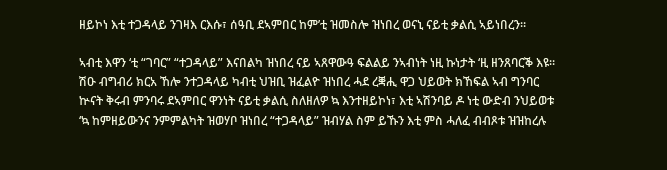ዘይኮነ እቲ ተጋዳላይ ንገዛእ ርእሱ፣ ሰዓቢ ደኣምበር ከም’ቲ ዝመስሎ ዝነበረ ወናኒ ናይቲ ቃልሲ ኣይነበረን።

ኣብቲ እዋን ‘ቲ “ገባር” “ተጋዳላይ” እናበልካ ዝነበረ ናይ ኣጸዋውዓ ፍልልይ ንኣብነት ነዚ ኩነታት ‘ዚ ዘንጸባርቕ እዩ። ሽዑ ብግብሪ ክርአ ኸሎ ንተጋዳላይ ካብቲ ህዝቢ ዝፈልዮ ዝነበረ ሓደ ረቛሒ ዋጋ ህይወት ክኸፍል ኣብ ግንባር ኵናት ቅሩብ ምንባሩ ደኣምበር ዋንነት ናይቲ ቃልሲ ስለዘለዎ ኳ እንተዘይኮነ፣ እቲ ኣሽንባይ ዶ ነቲ ውድብ ንህይወቱ ‘ኳ ከምዘይውንና ንምምልካት ዝወሃቦ ዝነበረ “ተጋዳላይ” ዝብሃል ስም ይኹን እቲ ምስ ሓለፈ ብብጾቱ ዝዝከረሉ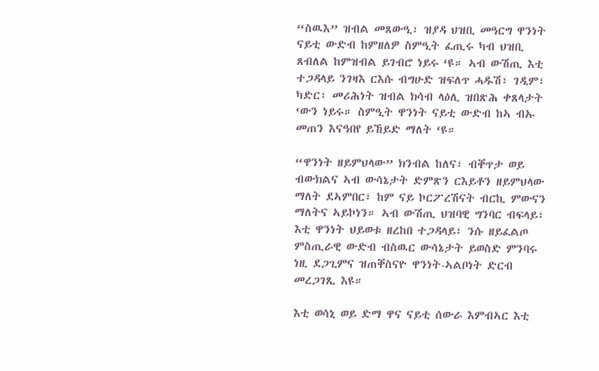“ስዉእ” ዝብል መጸውዒ፣ ዝያዳ ህዝቢ መዓርግ ዋንነት ናይቲ ውድብ ከምዘለዎ ስምዒት ፈጢሩ ካብ ህዝቢ ጸብለል ከምዝብል ይገብሮ ነይሩ ‘ዩ። ኣብ ውሽጢ እቲ ተጋዳላይ ንገዛእ ርእሱ ብግሁድ ዝፍለጥ ሓዱሽ፣ ገዲም፣ ካድር፣ መሪሕነት ዝብል ክሳብ ላዕሊ ዝበጽሕ ቀጸላታት ‘ውን ነይሩ። ስምዒት ዋንነት ናይቲ ውድብ ከኣ ብኡ መጠን እናዓበየ ይኸይድ ማለት ‘ዩ።

“ዋንነት ዘይምህላው” ክንብል ከለና፣ ብቐጥታ ወይ ብውክልና ኣብ ውሳኔታት ድምጽን ርእይቶን ዘይምህላው ማለት ደኣምበር፣ ከም ናይ ኮርፖረሽናት ብርኪ ምውናን ማለትና ኣይኮነን። ኣብ ውሽጢ ህዝባዊ ግንባር ብፍላይ፣ እቲ ዋንነት ህይወቱ ዘረከበ ተጋዳላይ፣ ንሱ ዘይፈልጦ ምስጢራዊ ውድብ ብስዉር ውሳኔታት ይወስድ ምንባሩ ነዚ ደጋጊምና ዝጠቐስናዮ ዋንነት-ኣልቦነት ድርብ መረጋገጺ እዩ።

እቲ ወሳኒ ወይ ድማ ዋና ናይቲ ሰውራ እምብኣር እቲ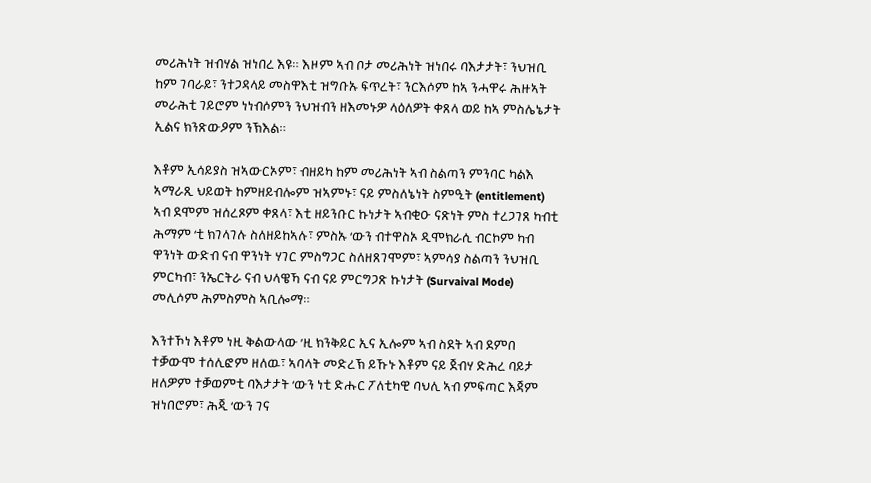መሪሕነት ዝብሃል ዝነበረ እዩ። እዞም ኣብ ቦታ መሪሕነት ዝነበሩ ባእታታት፣ ንህዝቢ ከም ገባራይ፣ ንተጋዳላይ መስዋእቲ ዝግቡኡ ፍጥረት፣ ንርእሶም ከኣ ንሓዋሩ ሕዙኣት መራሕቲ ገይሮም ነነብሶምን ንህዝብን ዘእመኑዎ ላዕለዎት ቀጸላ ወይ ከኣ ምስሌኔታት ኢልና ክንጽውዖም ንኽእል።

እቶም ኢሳይያስ ዝኣውርኦም፣ ብዘይካ ከም መሪሕነት ኣብ ስልጣን ምንባር ካልእ ኣማራጺ ህይወት ከምዘይብሎም ዝኣምኑ፣ ናይ ምስለኔነት ስምዒት (entitlement) ኣብ ደሞም ዝሰረጾም ቀጸላ፣ እቲ ዘይንቡር ኩነታት ኣብቂዑ ናጽነት ምስ ተረጋገጸ ካብቲ ሕማም ‘ቲ ክገላገሉ ስለዘይከኣሉ፣ ምስኡ ‘ውን ብተዋስኦ ዲሞክራሲ ብርኮም ካብ ዋንነት ውድብ ናብ ዋንነት ሃገር ምስግጋር ስለዘጸገሞም፣ ኣምሳያ ስልጣን ንህዝቢ ምርካብ፣ ንኤርትራ ናብ ህላዌኻ ናብ ናይ ምርግጋጽ ኩነታት (Survaival Mode) መሊሶም ሕምስምስ ኣቢሎማ።

እንተኾነ እቶም ነዚ ቅልውላው ’ዚ ክንቅይር ኢና ኢሎም ኣብ ስደት ኣብ ደምበ ተቓውሞ ተሰሊፎም ዘለዉ፣ ኣባላት መድረኽ ይኹኑ እቶም ናይ ጀብሃ ድሕረ ባይታ ዘለዎም ተቓወምቲ ባእታታት ‘ውን ነቲ ድሑር ፖለቲካዊ ባህሊ ኣብ ምፍጣር እጃም ዝነበሮም፣ ሕጂ ‘ውን ገና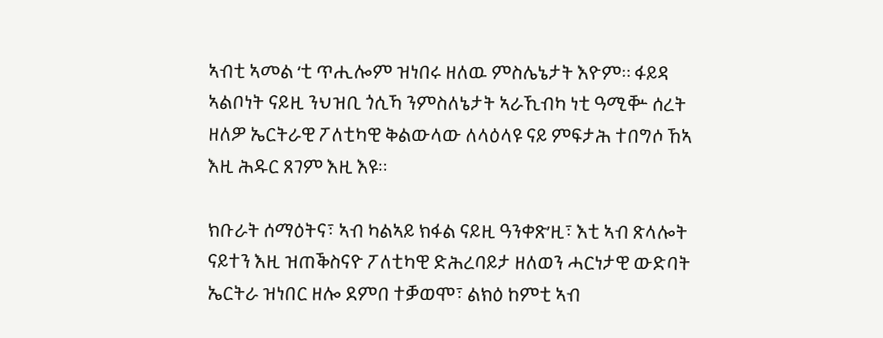ኣብቲ ኣመል ‘ቲ ጥሒሎም ዝነበሩ ዘለዉ ምስሌኔታት እዮም። ፋይዳ ኣልቦነት ናይዚ ንህዝቢ ጎሲኻ ንምስለኔታት ኣራኺብካ ነቲ ዓሚቝ ሰረት ዘለዎ ኤርትራዊ ፖለቲካዊ ቅልውላው ለላዕላዩ ናይ ምፍታሕ ተበግሶ ኸኣ እዚ ሕዱር ጸገም እዚ እዩ።

ክቡራት ሰማዕትና፣ ኣብ ካልኣይ ክፋል ናይዚ ዓንቀጽ’ዚ፣ እቲ ኣብ ጽላሎት ናይተን እዚ ዝጠቕስናዮ ፖለቲካዊ ድሕረባይታ ዘለወን ሓርነታዊ ውድባት ኤርትራ ዝነበር ዘሎ ደምበ ተቓወሞ፣ ልክዕ ከምቲ ኣብ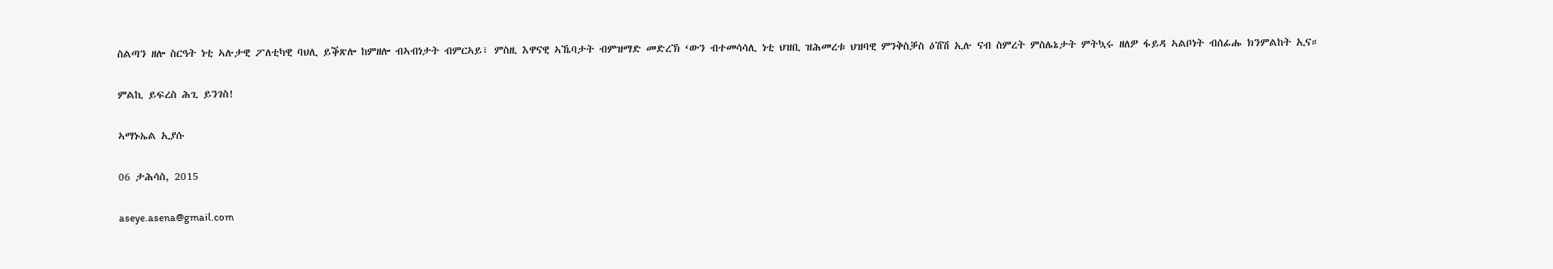ስልጣን ዘሎ ስርዓት ነቲ ኣሉታዊ ፖለቲካዊ ባህሊ ይቕጽሎ ከምዘሎ ብኣብነታት ብምርኣይ፣ ምስዚ እዋናዊ ኣኼባታት ብምዝማድ መድረኽ ‘ውን ብተመሳሳሊ ነቲ ህዝቢ ዝሕመረቱ ህዝባዊ ምንቅስቓስ ዕሽሽ ኢሉ ናብ ስምረት ምስሌኔታት ምትኳሩ ዘለዎ ፋይዳ ኣልቦነት ብሰፊሑ ክንምልከት ኢና።

ምልኪ ይፍረስ ሕጊ ይንገስ!

ኣማኑኤል ኢያሱ

06 ታሕሳስ, 2015

aseye.asena@gmail.com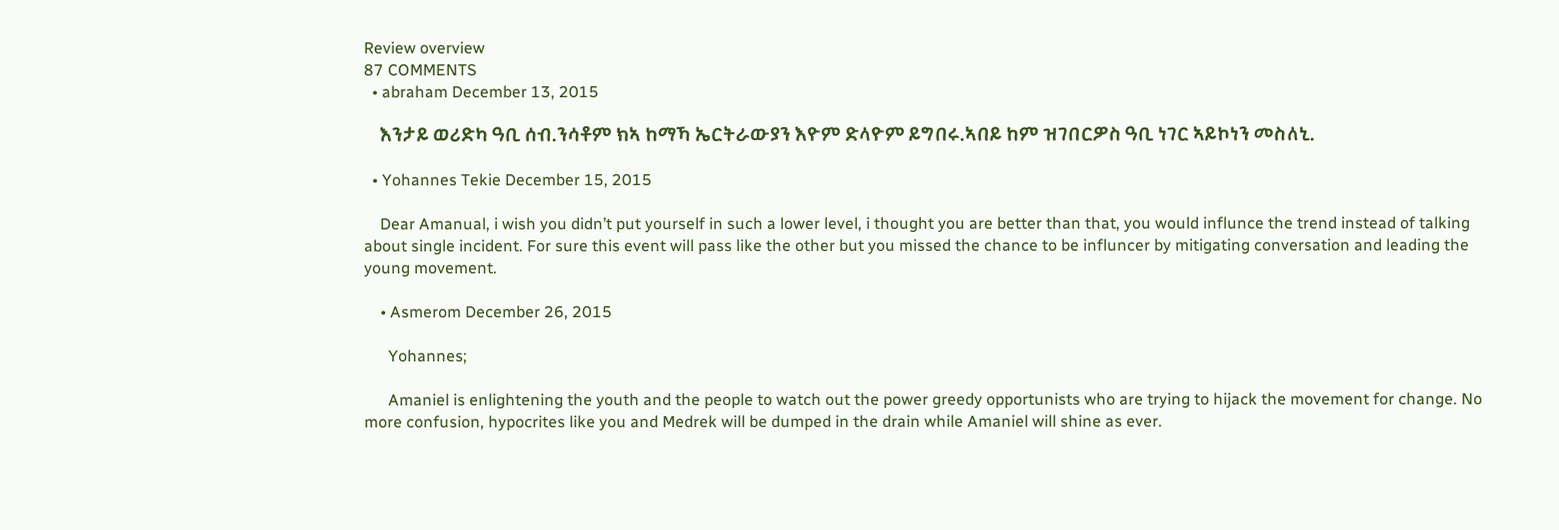Review overview
87 COMMENTS
  • abraham December 13, 2015

    እንታይ ወሪድካ ዓቢ ሰብ.ንሳቶም ክኣ ከማኻ ኤርትራውያን እዮም ድላዮም ይግበሩ.ኣበይ ከም ዝገበርዎስ ዓቢ ነገር ኣይኮነን መስለኒ.

  • Yohannes Tekie December 15, 2015

    Dear Amanual, i wish you didn’t put yourself in such a lower level, i thought you are better than that, you would influnce the trend instead of talking about single incident. For sure this event will pass like the other but you missed the chance to be influncer by mitigating conversation and leading the young movement.

    • Asmerom December 26, 2015

      Yohannes;

      Amaniel is enlightening the youth and the people to watch out the power greedy opportunists who are trying to hijack the movement for change. No more confusion, hypocrites like you and Medrek will be dumped in the drain while Amaniel will shine as ever.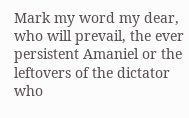Mark my word my dear, who will prevail, the ever persistent Amaniel or the leftovers of the dictator who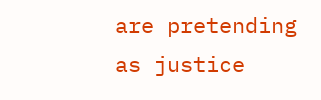are pretending as justice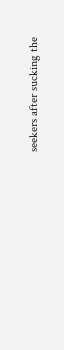seekers after sucking the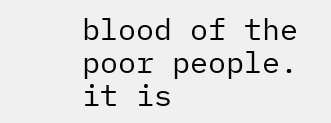blood of the poor people. it is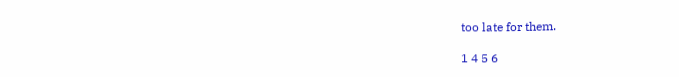too late for them.

1 4 5 6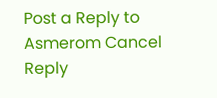Post a Reply to Asmerom Cancel Reply